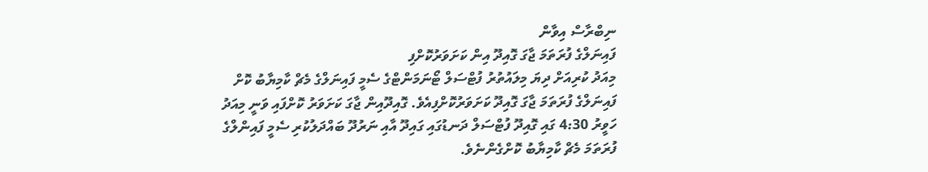ނިބްރާސް އިވާން
ފައިނަލްގެ ފުރަތަމަ ޖާގަ ގޮއިދޫ އިން ކަށަވަރުކޮށްފި
މިއަދު ކުރިއަށް ދިޔަ މިލައުތުރު ފުޓްސަލް ޓޯނަމަންޓްގެ ސެމީ ފައިނަލްގެ މެޗް ކާމިޔާބު ކޮށް ފައިނަލްގެ ފުރަތަމަ ޖާގަ ގޮއިދޫ ކަށަވަރުކޮށްފިއެވެ. ގޮއިދޫއިން ޖާގަ ކަށަވަރު ކޮށްފައި ވަނީ މިއަދު ހަވީރު 4:30 ގައި ގޮއިދޫ ފުޓްސަލް ދަނޑުގައި ގައިދޫ އާއި ނަރުދޫ ބައްދަލުކުރި ސެމީ ފައިންލްގެ ފުރަތަމަ މެޗް ކާމިޔާބު ކޮށްގެންނެވެ.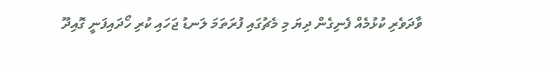ވާދަވެރި ކުޅުމެއް ފެނިގެން ދިޔަ މި މެޗުގައި ފުރަތަމަ ލަނޑު ޖަހައި ކުރި ހޯދައިފަނީ ގޮއިދޫ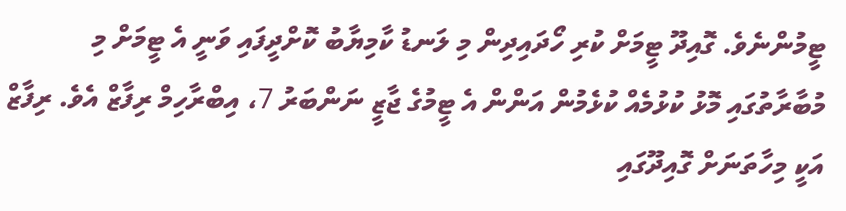ޓީމުންނެވެ. ގޮއިދޫ ޓީމަށް ކުރި ހޯދައިދިން މި ލަނޑު ކާމިޔާބު ކޮށްދީފައި ވަނީ އެ ޓީމަށް މި މުބާރާތުގައި މޮޅު ކުޅުމެއް ކުޅެމުން އަންން އެ ޓީމުގެ ޖާޒީ ނަންބަރު 7، އިބްރާހިމް ރިފާޒް އެވެ. ރިފާޒް އަކީ މިހާތަނަށް ގޮއިދޫގައި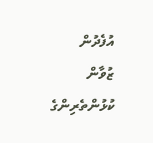އުފެދުން ޒުވާން ކުޅުންތެރިންގެ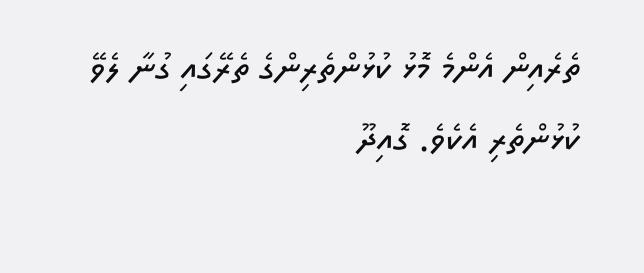ތެރެއިން އެންމެ މޮޅު ކުޅުންތެރިންގެ ތެރޭގައި ގުނާ ލެވޭ ކުޅުންތެރި އެކެވެ. ގޮއިދޫ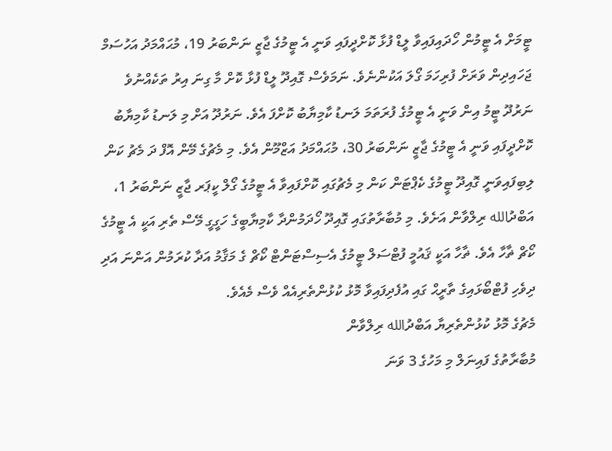ޓީމަށް އެ ޓީމުން ހޯދައިފައިވާ ލީޑް ފުޅާ ކޮށްދީފައި ވަނީ އެ ޓީމުގެ ޖާޒީ ނަންބަރު 19، މުޙައްމަދު އަހުސަމް ޖަހައިދިން ވަރަށް ފުރިހަމަ ގޯލަ އަކުންނެވެ. ނަމަވެސް ގޮއިދޫ ލީޑް ފުޅާ ކޮށް މާ ގިނަ އިރު ތަކެއްނުވެ ނަރުދޫ ޓީމު އިން ވަނީ އެ ޓީމުގެ ފުރަތަމަ ލަނޑު ކާމިޔާބު ކޮށްފަ އެވެ. ނަރުދޫ އަށް މި ލަނޑު ކާމިޔާބު ކޮށްދީފައި ވަނީ އެ ޓީމުގެ ޖާޒީ ނަންބަރު 30، މުޙައްމަދު އަޒްމޫން އެވެ. މި މެޗުގެ މޭން އޮފް ދަ މެޗު ކަން ލިބިފައިވަނީ ގޮއިދޫ ޓީމުގެ ކެޕްޓަން ކަން މި މެޗުގައި ކޮށްފައިވާ އެ ޓީމުގެ ގޯލް ކީޕަރ ޖާޒީ ނަންބަރު 1، އަބްދުالله ރިލްވާން އަށެވެ. މި މުބާރާތުގައި ގޮއިދޫ ހޯދަމުންދާ ކާމިޔާބީގެ ހަގީގީ މޭސް ތެރި އަކީ އެ ޓީމުގެ ކޯޗް ޡާހާ އެވެ. ޡާހާ އަކީ ޤައުމީ ފުޓްސަލް ޓީމުގެ އެސިސްޓަންޓް ކޯޗް ގެ މަޤާމު އަދާ ކުރަމުން އަންނަ އަދި ދިވެހި ފުޓްބޯޅައިގެ ތާރީޙް ގައި އުފެދިފައިވާ މޮޅު ކުޅުންތެރިއެއް ވެސް މެއެވެ.
މެޗުގެ މޮޅު ކުޅުންތެރިޔާ އަބްދުالله ރިލްވާން
މުބާރާތުގެ ފައިނަލް މި މަހުގެ 3 ވަނަ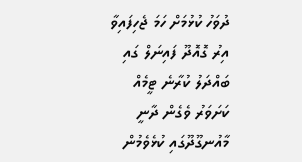ދުވަހު ކުޅުމަށް ހަމަ ޖެހިފައިވާ އިރު ގޮއޮދޫ ފައިނަލް ގައި ބައްދަލު ކުރާނެ ޓީމެއް ކަށަވަރު ވެގެން ދާނީ މާއުނގޫދޫގައި ކުޅެވެމުން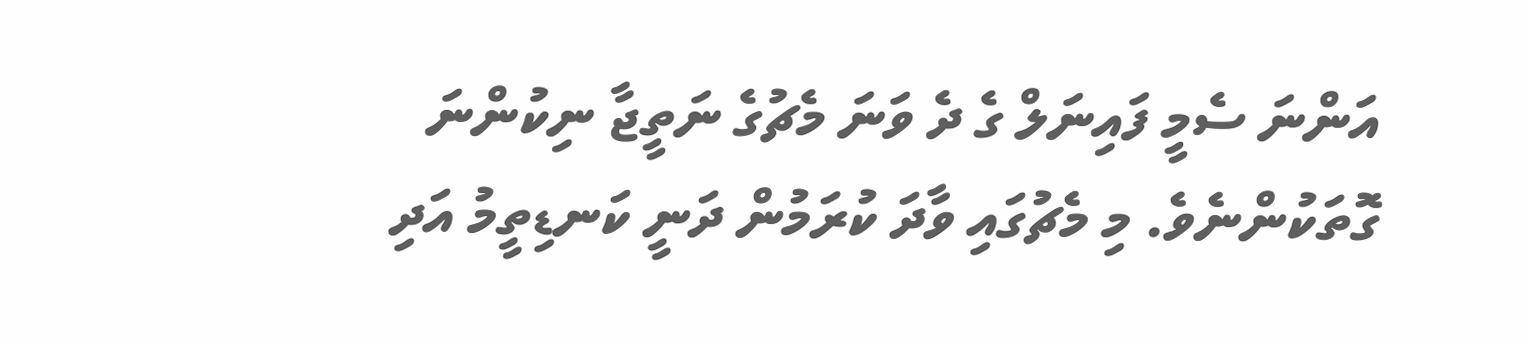އަންނަ ސެމީ ފައިނަލް ގެ ދެ ވަނަ މެޗުގެ ނަތީޖާ ނިކުންނަ ގޮތަކުންނެވެ. މި މެޗުގައި ވާދަ ކުރަމުން ދަނީ ކަނޑިތީމު އަދި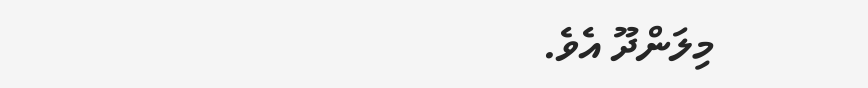މިލަންދޫ އެވެ.